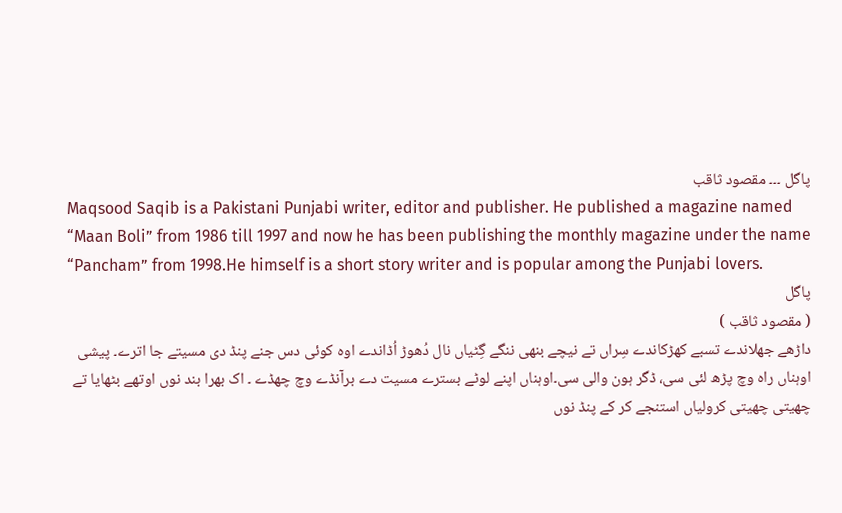پاگل ۔۔۔ مقصود ثاقب
Maqsood Saqib is a Pakistani Punjabi writer, editor and publisher. He published a magazine named “Maan Boli” from 1986 till 1997 and now he has been publishing the monthly magazine under the name “Pancham” from 1998.He himself is a short story writer and is popular among the Punjabi lovers.
پاگل
( مقصود ثاقب )
داڑھے جھلاندے تسبے کھڑکاندے سِراں تے نیچے بنھی ننگے گِٹیاں نال دُھوڑ اُڈاندے اوہ کوئی دس جنے پنڈ دی مسیتے جا اترے۔ پیشی اوہناں راہ وچ پڑھ لئی سی، ڈگر ہون والی سی۔اوہناں اپنے لوٹے بسترے مسیت دے برآنڈے وچ چھڈے ۔ اک بھرا بند نوں اوتھے بٹھایا تے چھیتی چھیتی کرولیاں استنجے کر کے پنڈ نوں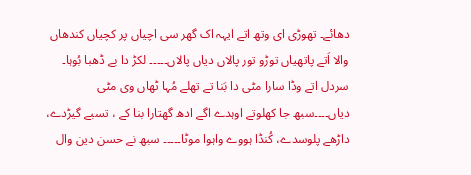دھائے۔ تھوڑی ای وتھ اتے ایہہ اک گھر سی اچیاں پر کچیاں کندھاں والا اَتے پاتھیاں توڑو تور پالاں دیاں پالاں۔۔۔۔۔ لکڑ دا بے ڈھبا بُوہا۔ سردل اتے وڈا سارا مٹی دا بَنا تے تھلے مُہا ٹھاں وی مٹی دیاں۔۔۔۔سبھ جا کھلوتے اوہدے اگے ادھ گھتارا بنا کے ، تسبے گیڑدے، داڑھے پلوسدے، کُنڈا ہووے واہوا موٹا۔۔۔۔۔ سبھ نے حسن دین وال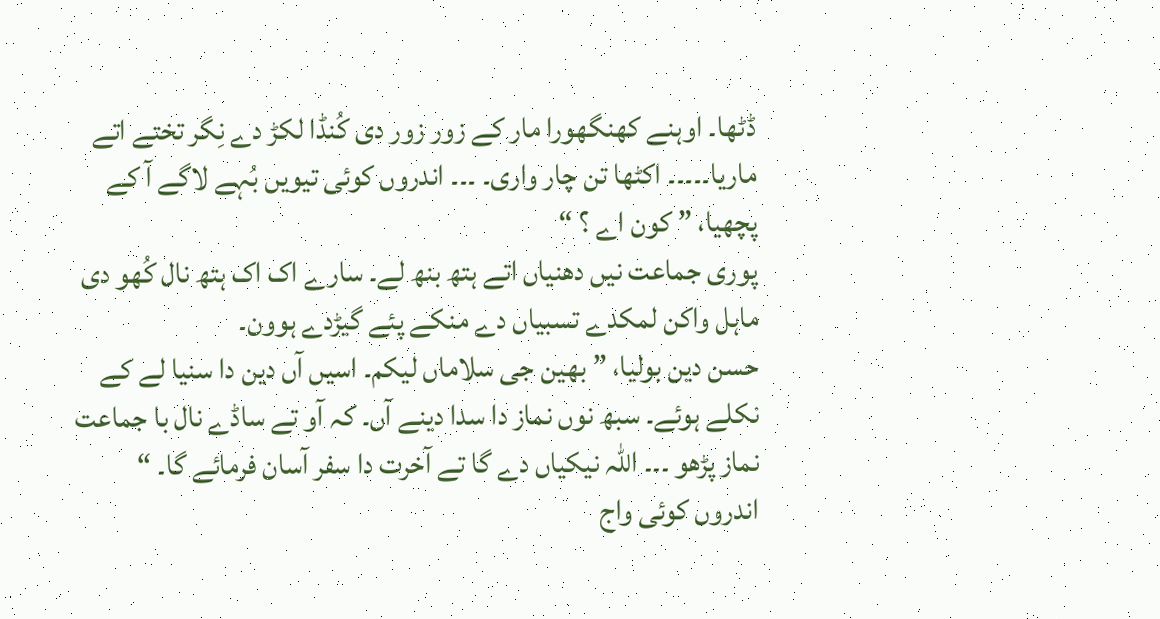ڈٹھا۔ اوہنے کھنگھورا مار کے زور زور دی کُنڈا لکڑ دے نِگر تختے اتے ماریا۔۔۔۔۔ اکٹھا تن چار واری۔ ۔۔۔ اندروں کوئی تیویں بُہے لاگے آ کے پچھیا، ” کون اے ؟ “
پوری جماعت نیں دھنیاں اتے ہتھ بنھ لے۔ سارے اک اک ہتھ نال کُھو دی ماہل واکن لمکدے تسبیاں دے منکے پئے گیڑدے ہوون۔
حسن دین بولیا، ” بھین جی سلاماں لیکم۔ اسیں آں دین دا سنیا لے کے نکلے ہوئے۔ سبھ نوں نماز دا سدا دینے آں۔ کہ آو تے ساڈے نال با جماعت نماز پڑھو ۔۔۔ اللہ نیکیاں دے گا تے آخرت دا سفر آسان فرمائے گا۔ “
اندروں کوئی واج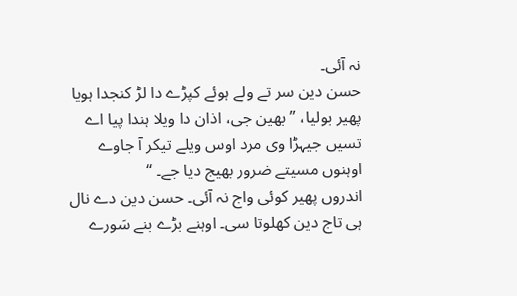نہ آئی۔
حسن دین سر تے ولے ہوئے کپڑے دا لڑ کنجدا ہویا پھیر بولیا، ” بھین جی، اذان دا ویلا ہندا پیا اے تسیں جیہڑا وی مرد اوس ویلے تیکر آ جاوے اوہنوں مسیتے ضرور بھیج دیا جے۔ “
اندروں پھیر کوئی واج نہ آئی۔ حسن دین دے نال ہی تاج دین کھلوتا سی۔ اوہنے بڑے بنے سَورے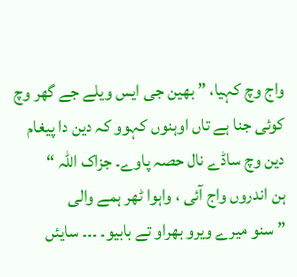واج وچ کہیا، ” بھین جی ایس ویلے جے گھر وچ کوئی جنا ہے تاں اوہنوں کہوو کہ دین دا پیغام دین وچ ساڈے نال حصہ پاوے۔ جزاک اللہ “
ہن اندروں واج آئی ، واہوا ٹھر ہمے والی
” سنو میرے ویرو بھراو تے بابیو۔ ۔۔۔ سایئں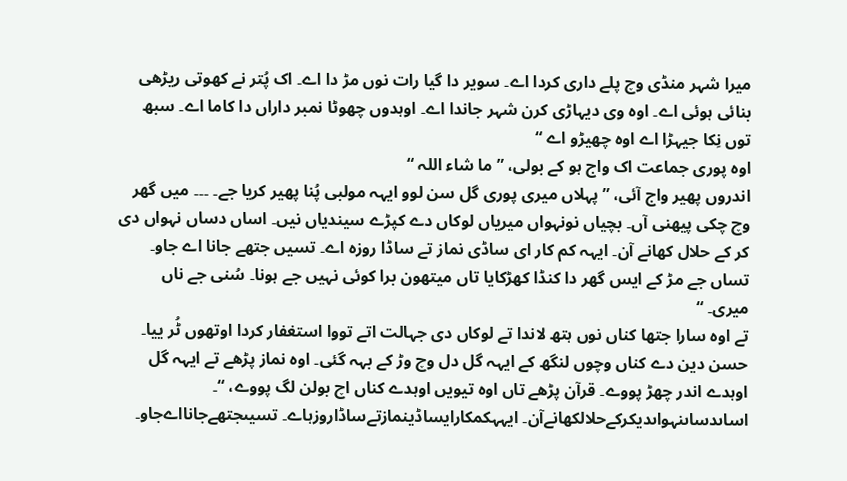میرا شہر منڈی وچ پلے داری کردا اے۔ سویر دا گیا رات نوں مڑ دا اے۔ اک پُتر نے کھوتی ریڑھی بنائی ہوئی اے۔ اوہ وی دیہاڑی کرن شہر جاندا اے۔ اوہدوں چھوٹا نمبر داراں دا کاما اے۔ سبھ توں نِکا جیہڑا اے اوہ چھیڑو اے “
اوہ پوری جماعت اک واج ہو کے بولی، ” ما شاء اللہ “
اندروں پھیر واج آئی، ” پہلاں میری پوری گل سن لوو ایہہ مولبی پُنا پھیر کریا جے۔ ۔۔۔ میں گھر وچ چکی پیھنی آں۔ بچیاں نونہواں میریاں لوکاں دے کپڑے سیندیاں نیں۔ اساں دساں نہواں دی کر کے حلال کھانے آن۔ ایہہ کم کار ای ساڈی نماز تے ساڈا روزہ اے۔ تسیں جتھے جانا اے جاو۔ تساں جے مڑ کے ایس گھر دا کنڈا کھڑکایا تاں میتھون برا کوئی نہیں جے ہونا۔ سُنی جے ناں میری۔ “
تے اوہ سارا جتھا کناں نوں ہتھ لاندا تے لوکاں دی جہالت اتے تووا استغفار کردا اوتھوں ٹُر ییا۔
حسن دین دے کناں وچوں لنگھ کے ایہہ گل دل وچ وڑ کے بہہ گئی۔ اوہ نماز پڑھے تے ایہہ گل اوہدے اندر چھڑ پووے۔ قرآن پڑھے تاں اوہ تیویں اوہدے کناں اچ بولن لگ پووے، “۔ اساںدساںنہواںدیکرکےحلالکھانےآن۔ ایہہکمکارایساڈینمازتےساڈاروزہاے۔ تسیںجتھےجانااےجاو۔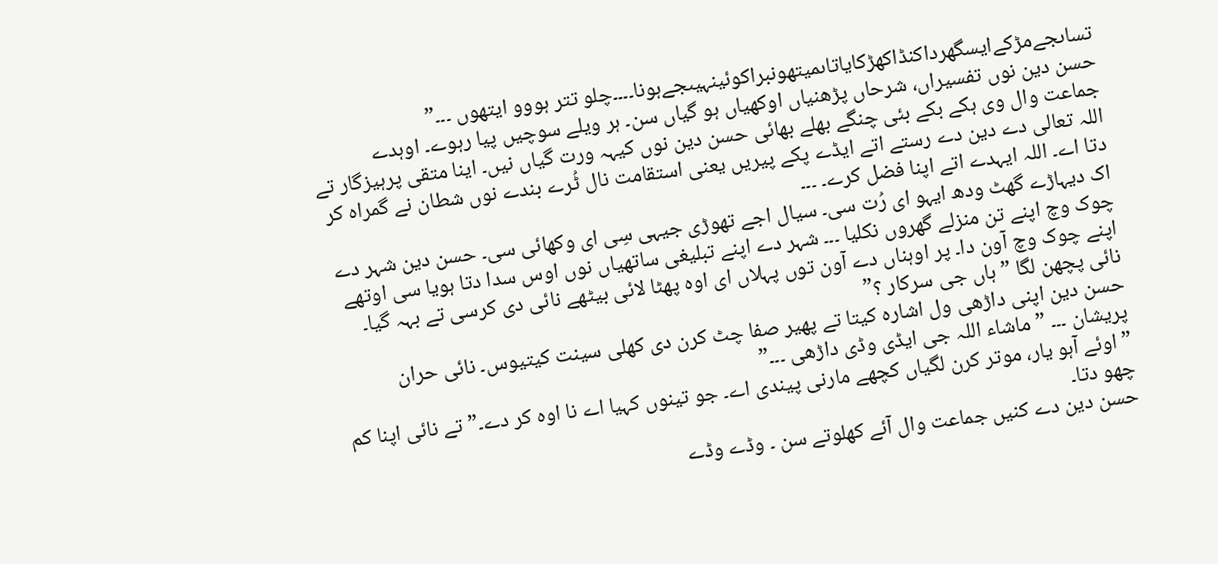تساںجےمڑکےایسگھرداکنڈاکھڑکایاتاںمیتھونبراکوئینہیںجےہونا۔۔۔۔چلو تتر ہووو ایتھوں ۔۔۔”
حسن دین نوں تفسیراں، شرحاں پڑھنیاں اوکھیاں ہو گیاں سن۔ ہر ویلے سوچیں پیا رہوے۔ اوہدے جماعت وال وی ہکے بکے بئی چنگے بھلے بھائی حسن دین نوں کیہہ ورت گیاں نیں۔ اینا متقی پرہیزگار تے اللہ تعالی دے دین دے رستے اتے ایڈے پکے پیریں یعنی استقامت نال ٹُرے بندے نوں شطان نے گمراہ کر دتا اے۔ اللہ ایہدے اتے اپنا فضل کرے۔ ۔۔۔
اک دیہاڑے گھٹ ودھ ایہو ای رُت سی۔ سیال اجے تھوڑی جیہی سِی ای وکھائی سی۔ حسن دین شہر دے چوک وچ اپنے تن منزلے گھروں نکلیا ۔۔۔ شہر دے اپنے تبلیغی ساتھیاں نوں اوس سدا دتا ہویا سی اوتھے اپنے چوک وچ آون دا۔ پر اوہناں دے آون توں پہلاں ای اوہ پھٹا لائی بیٹھے نائی دی کرسی تے بہہ گیا۔ نائی پچھن لگا ” ہاں جی سرکار ؟”
حسن دین اپنی داڑھی ول اشارہ کیتا تے پھیر صفا چٹ کرن دی کھلی سینت کیتیوس۔ نائی حران پریشان ۔۔۔ ” ماشاء اللہ جی ایڈی وڈی داڑھی ۔۔۔”
” اوئے آہو یار، موتر کرن لگیاں کچھے مارنی پیندی اے۔ جو تینوں کہیا اے نا اوہ کر دے۔” تے نائی اپنا کم چھو دتا۔
حسن دین دے کنیں جماعت وال آئے کھلوتے سن ۔ وڈے وڈے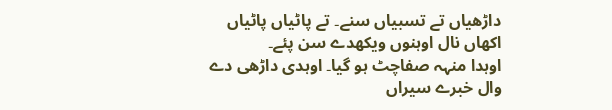داڑھیاں تے تسبیاں سنے۔ تے پاٹیاں پاٹیاں اکھاں نال اوہنوں ویکھدے سن پئے۔
اوہدا منہہ صفاچٹ ہو گیا۔ اوہدی داڑھی دے وال خبرے سیراں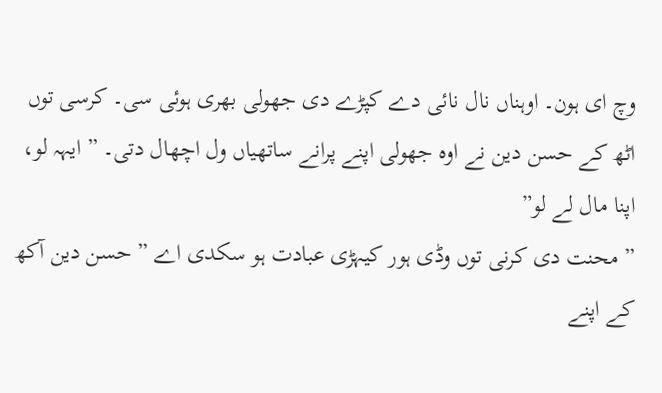وچ ای ہون۔ اوہناں نال نائی دے کپڑے دی جھولی بھری ہوئی سی۔ کرسی توں اٹھ کے حسن دین نے اوہ جھولی اپنے پرانے ساتھیاں ول اچھال دتی۔ ” ایہہ لو، اپنا مال لے لو”
” محنت دی کرنی توں وڈی ہور کیہڑی عبادت ہو سکدی اے ” حسن دین آکھ کے اپنے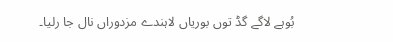بُوہے لاگے گڈ توں بوریاں لاہندے مزدوراں نال جا رلیا۔